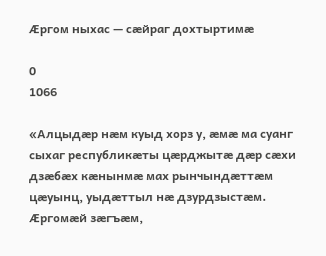Æргом ныхас — сæйраг дохтыртимæ

0
1066

«Алцыдæр нæм куыд хорз у, æмæ ма суанг сыхаг республикæты цæрджытæ дæр сæхи дзæбæх кæнынмæ мах рынчындæттæм цæуынц, уыдæттыл нæ дзурдзыстæм. Æргомæй зæгъæм,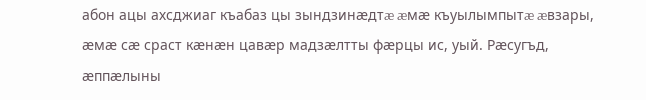абон ацы ахсджиаг къабаз цы зындзинæдтæ æмæ къуылымпытæ æвзары, æмæ сæ сраст кæнæн цавæр мадзæлтты фæрцы ис, уый. Рæсугъд, æппæлыны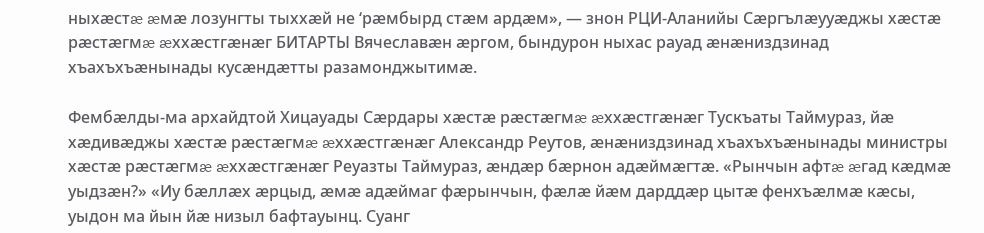ныхæстæ æмæ лозунгты тыххæй не ‘рæмбырд стæм ардæм», — знон РЦИ-Аланийы Сæргълæууæджы хæстæ рæстæгмæ æххæстгæнæг БИТАРТЫ Вячеславæн æргом, бындурон ныхас рауад æнæниздзинад хъахъхъæнынады кусæндæтты разамонджытимæ.

Фембæлды-ма архайдтой Хицауады Сæрдары хæстæ рæстæгмæ æххæстгæнæг Тускъаты Таймураз, йæ хæдивæджы хæстæ рæстæгмæ æххæстгæнæг Александр Реутов, æнæниздзинад хъахъхъæнынады министры хæстæ рæстæгмæ æххæстгæнæг Реуазты Таймураз, æндæр бæрнон адæймæгтæ. «Рынчын афтæ æгад кæдмæ уыдзæн?» «Иу бæллæх æрцыд, æмæ адæймаг фæрынчын, фæлæ йæм дарддæр цытæ фенхъæлмæ кæсы, уыдон ма йын йæ низыл бафтауынц. Суанг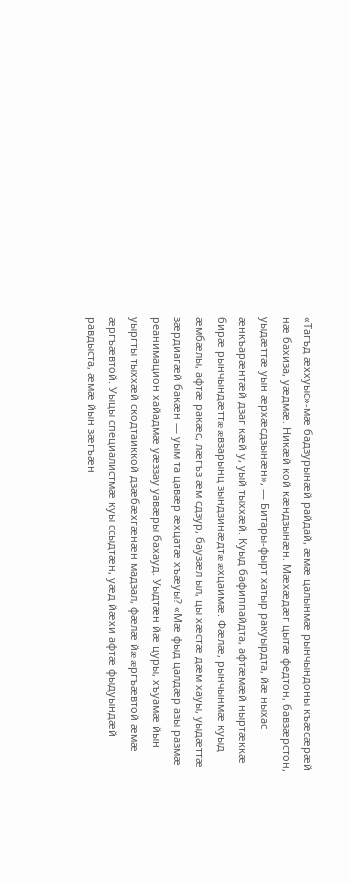«Тагъд æххуыс»-мæ бадзурынæй райдай, æмæ цалынмæ рынчындоны къæсæрæй нæ бахиза, уæдмæ. Никæй кой кæндзынæн. Мæхæдæг цытæ федтон, бавзæрстон, уыдæттæ уын æрхæсдзынæн», — Битары-фырт хатыр ракуырдта, йæ ныхас æнкъарæнтæй дзаг кæй у, уый тыххæй. Куыд бафиппайдта, афтæмæй ныртæккæ бирæ рынчындæттæ æвзарынц зындзинæдтæ æхцаимæ. Фæлæ, рынчынмæ куыд æмбæлы, афтæ ракæс, лæгъз æм сдзур, баузæл ыл, цы хæстæ дæм хауы, уыдæттæ зæрдиагæй бакæн — уым та цавæр æхцатæ хъæуы? «Мæ фыд цалдæр азы размæ реанимацион хайадмæ уæззау уавæры бахауд. Уыдтæн йæ цуры, хъуамæ йын уыргты тыххæй скодтаиккой дзæбæхгæнæн мадзал, фæлæ йæ æргъæвтой æмæ æргъæвтой. Уыцы специалистмæ куы ссыдтæн, уæд йæхи афтæ фыдуындæй равдыста, æмæ йын зæгъæн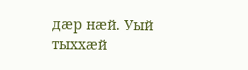дæр нæй. Уый тыххæй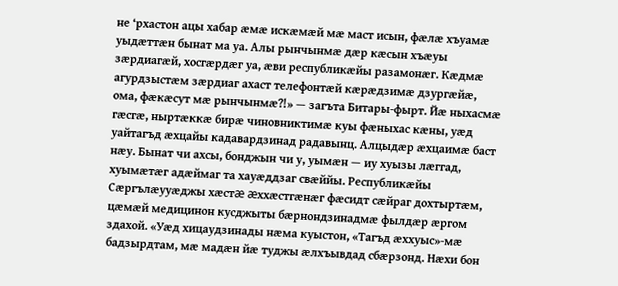не ‘рхастон ацы хабар æмæ искæмæй мæ маст исын, фæлæ хъуамæ уыдæттæн бынат ма уа. Алы рынчынмæ дæр кæсын хъæуы зæрдиагæй, хосгæрдæг уа, æви республикæйы разамонæг. Кæдмæ агурдзыстæм зæрдиаг ахаст телефонтæй кæрæдзимæ дзургæйæ, ома, фæкæсут мæ рынчынмæ?!» — загъта Битары-фырт. Йæ ныхасмæ гæсгæ, ныртæккæ бирæ чиновниктимæ куы фæныхас кæны, уæд уайтагъд æхцайы кадавардзинад радавынц. Алцыдæр æхцаимæ баст нæу. Бынат чи ахсы, бонджын чи у, уымæн — иу хуызы лæггад, хуымæтæг адæймаг та хауæддзаг свæййы. Республикæйы Сæргълæууæджы хæстæ æххæстгæнæг фæсидт сæйраг дохтыртæм, цæмæй медицинон кусджыты бæрнондзинадмæ фылдæр æргом здахой. «Уæд хицаудзинады нæма куыстон, «Тагъд æххуыс»-мæ бадзырдтам, мæ мадæн йæ туджы æлхъывдад сбæрзонд. Нæхи бон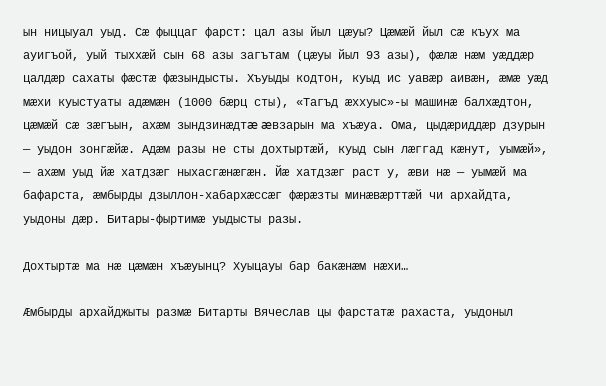ын ницыуал уыд. Сæ фыццаг фарст: цал азы йыл цæуы? Цæмæй йыл сæ къух ма ауигъой, уый тыххæй сын 68 азы загътам (цæуы йыл 93 азы), фæлæ нæм уæддæр цалдæр сахаты фæстæ фæзындысты. Хъуыды кодтон, куыд ис уавæр аивæн, æмæ уæд мæхи куыстуаты адæмæн (1000 бæрц сты), «Тагъд æххуыс»-ы машинæ балхæдтон, цæмæй сæ зæгъын, ахæм зындзинæдтæ æвзарын ма хъæуа. Ома, цыдæриддæр дзурын — уыдон зонгæйæ. Адæм разы не сты дохтыртæй, куыд сын лæггад кæнут, уымæй», — ахæм уыд йæ хатдзæг ныхасгæнæгæн. Йæ хатдзæг раст у, æви нæ — уымæй ма бафарста, æмбырды дзыллон-хабархæссæг фæрæзты минæвæрттæй чи архайдта, уыдоны дæр. Битары-фыртимæ уыдысты разы.

Дохтыртæ ма нæ цæмæн хъæуынц? Хуыцауы бар бакæнæм нæхи…

Æмбырды архайджыты размæ Битарты Вячеслав цы фарстатæ рахаста, уыдоныл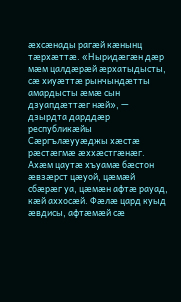æхсæнады рагæй кæнынц тæрхæттæ. «Ныридæгæн дæр мæм цалдæрæй æрхатыдысты, сæ хиуæттæ рынчындæтты амардысты æмæ сын дзуапдæттæг нæй», — дзырдта дарддæр республикæйы Сæргълæууæджы хæстæ рæстæгмæ æххæстгæнæг. Ахæм цаутæ хъуамæ бæстон æвзæрст цæуой, цæмæй сбæрæг уа, цæмæн афтæ рауад, кæй аххосæй. Фæлæ цард куыд æвдисы, афтæмæй сæ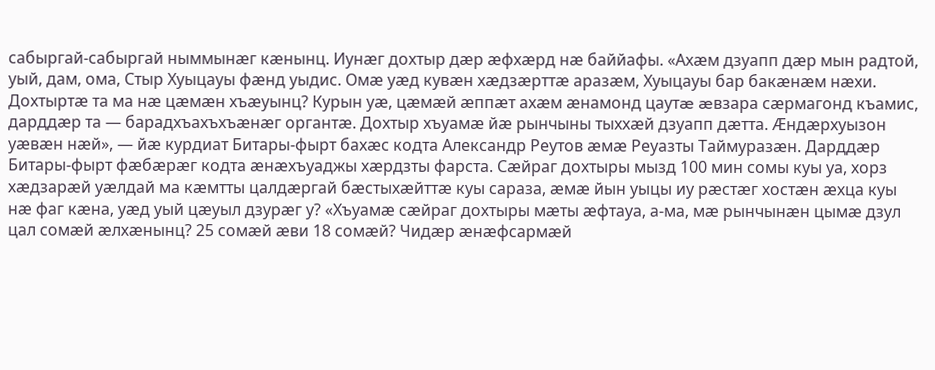сабыргай-сабыргай ныммынæг кæнынц. Иунæг дохтыр дæр æфхæрд нæ баййафы. «Ахæм дзуапп дæр мын радтой, уый, дам, ома, Стыр Хуыцауы фæнд уыдис. Омæ уæд кувæн хæдзæрттæ аразæм, Хуыцауы бар бакæнæм нæхи. Дохтыртæ та ма нæ цæмæн хъæуынц? Курын уæ, цæмæй æппæт ахæм æнамонд цаутæ æвзара сæрмагонд къамис, дарддæр та — барадхъахъхъæнæг органтæ. Дохтыр хъуамæ йæ рынчыны тыххæй дзуапп дæтта. Æндæрхуызон уæвæн нæй», — йæ курдиат Битары-фырт бахæс кодта Александр Реутов æмæ Реуазты Таймуразæн. Дарддæр Битары-фырт фæбæрæг кодта æнæхъуаджы хæрдзты фарста. Сæйраг дохтыры мызд 100 мин сомы куы уа, хорз хæдзарæй уæлдай ма кæмтты цалдæргай бæстыхæйттæ куы сараза, æмæ йын уыцы иу рæстæг хостæн æхца куы нæ фаг кæна, уæд уый цæуыл дзурæг у? «Хъуамæ сæйраг дохтыры мæты æфтауа, а-ма, мæ рынчынæн цымæ дзул цал сомæй æлхæнынц? 25 сомæй æви 18 сомæй? Чидæр æнæфсармæй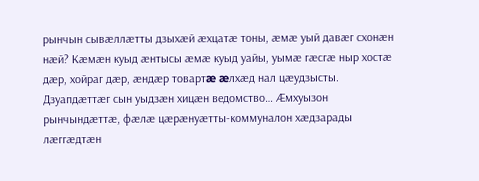рынчын сывæллæтты дзыхæй æхцатæ тоны, æмæ уый давæг схонæн нæй? Кæмæн куыд æнтысы æмæ куыд уайы, уымæ гæсгæ ныр хостæ дæр, хойраг дæр, æндæр товартæ æлхæд нал цæудзысты. Дзуапдæттæг сын уыдзæн хицæн ведомство… Æмхуызон рынчындæттæ, фæлæ цæрæнуæтты-коммуналон хæдзарады лæггæдтæн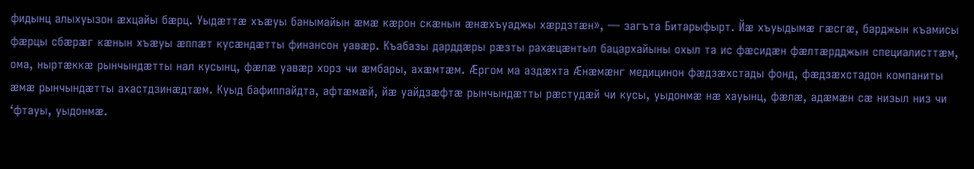фидынц алыхуызон æхцайы бæрц. Уыдæттæ хъæуы банымайын æмæ кæрон скæнын æнæхъуаджы хæрдзтæн», — загъта Битарыфырт. Йæ хъуыдымæ гæсгæ, барджын къамисы фæрцы сбæрæг кæнын хъæуы æппæт кусæндæтты финансон уавæр. Къабазы дарддæры рæзты рахæцæнтыл бацархайыны охыл та ис фæсидæн фæлтæрдджын специалисттæм, ома, ныртæккæ рынчындæтты нал кусынц, фæлæ уавæр хорз чи æмбары, ахæмтæм. Æргом ма аздæхта Æнæмæнг медицинон фæдзæхстады фонд, фæдзæхстадон компаниты æмæ рынчындæтты ахастдзинæдтæм. Куыд бафиппайдта, афтæмæй, йæ уайдзæфтæ рынчындæтты рæстудæй чи кусы, уыдонмæ нæ хауынц, фæлæ, адæмæн сæ низыл низ чи ‘фтауы, уыдонмæ.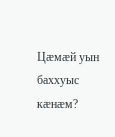Цæмæй уын баххуыс кæнæм?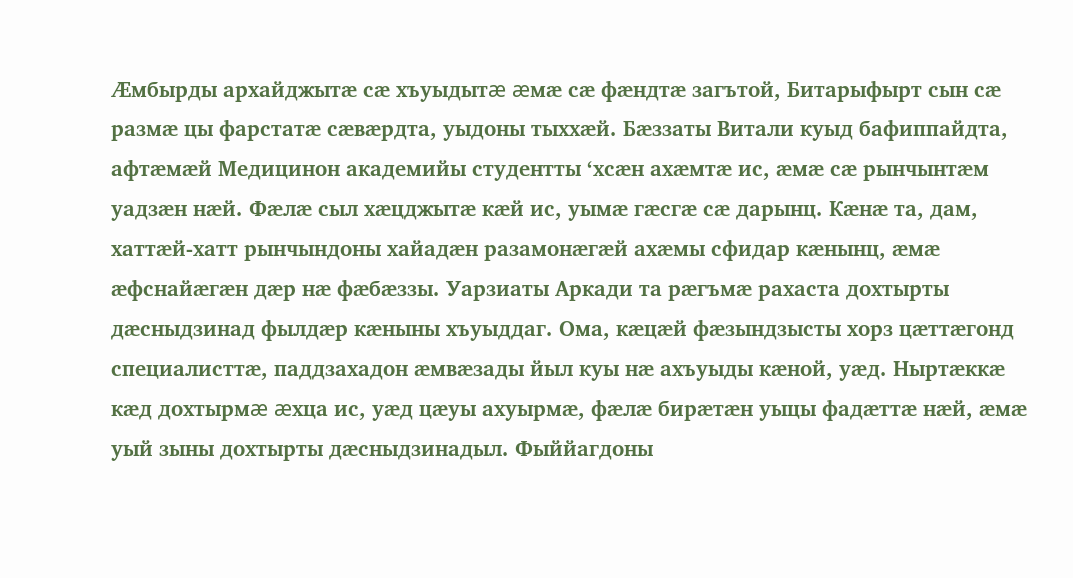Æмбырды архайджытæ сæ хъуыдытæ æмæ сæ фæндтæ загътой, Битарыфырт сын сæ размæ цы фарстатæ сæвæрдта, уыдоны тыххæй. Бæззаты Витали куыд бафиппайдта, афтæмæй Медицинон академийы студентты ‘хсæн ахæмтæ ис, æмæ сæ рынчынтæм уадзæн нæй. Фæлæ сыл хæцджытæ кæй ис, уымæ гæсгæ сæ дарынц. Кæнæ та, дам, хаттæй-хатт рынчындоны хайадæн разамонæгæй ахæмы сфидар кæнынц, æмæ æфснайæгæн дæр нæ фæбæззы. Уарзиаты Аркади та рæгъмæ рахаста дохтырты дæсныдзинад фылдæр кæныны хъуыддаг. Ома, кæцæй фæзындзысты хорз цæттæгонд специалисттæ, паддзахадон æмвæзады йыл куы нæ ахъуыды кæной, уæд. Ныртæккæ кæд дохтырмæ æхца ис, уæд цæуы ахуырмæ, фæлæ бирæтæн уыцы фадæттæ нæй, æмæ уый зыны дохтырты дæсныдзинадыл. Фыййагдоны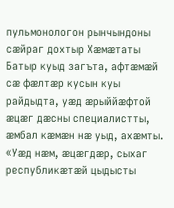пульмонологон рынчындоны сæйраг дохтыр Хæмæтаты Батыр куыд загъта, афтæмæй сæ фæлтæр кусын куы райдыдта, уæд æрыййæфтой æцæг дæсны специалистты, æмбал кæмæн нæ уыд, ахæмты. «Уæд нæм, æцæгдæр, сыхаг республикæтæй цыдысты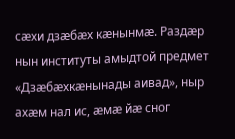сæхи дзæбæх кæнынмæ. Раздæр нын институты амыдтой предмет «Дзæбæхкæнынады аивад», ныр ахæм нал ис, æмæ йæ сног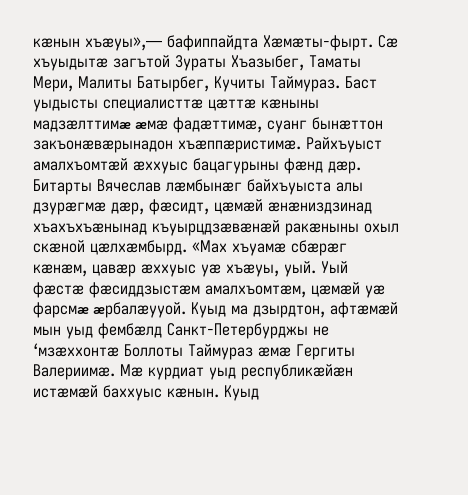кæнын хъæуы»,— бафиппайдта Хæмæты-фырт. Сæ хъуыдытæ загътой Зураты Хъазыбег, Таматы Мери, Малиты Батырбег, Кучиты Таймураз. Баст уыдысты специалисттæ цæттæ кæныны мадзæлттимæ æмæ фадæттимæ, суанг бынæттон закъонæвæрынадон хъæппæристимæ. Райхъуыст амалхъомтæй æххуыс бацагурыны фæнд дæр. Битарты Вячеслав лæмбынæг байхъуыста алы дзурæгмæ дæр, фæсидт, цæмæй æнæниздзинад хъахъхъæнынад къуырцдзæвæнæй ракæныны охыл скæной цæлхæмбырд. «Мах хъуамæ сбæрæг кæнæм, цавæр æххуыс уæ хъæуы, уый. Уый фæстæ фæсиддзыстæм амалхъомтæм, цæмæй уæ фарсмæ æрбалæууой. Куыд ма дзырдтон, афтæмæй мын уыд фембæлд Санкт-Петербурджы не ‘мзæххонтæ Боллоты Таймураз æмæ Гергиты Валериимæ. Мæ курдиат уыд республикæйæн истæмæй баххуыс кæнын. Куыд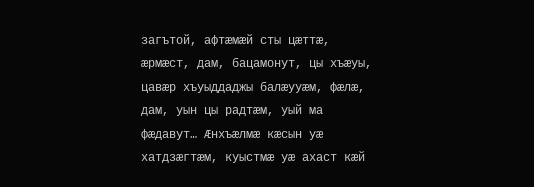загътой, афтæмæй сты цæттæ, æрмæст, дам, бацамонут, цы хъæуы, цавæр хъуыддаджы балæууæм, фæлæ, дам, уын цы радтæм, уый ма фæдавут… Æнхъæлмæ кæсын уæ хатдзæгтæм, куыстмæ уæ ахаст кæй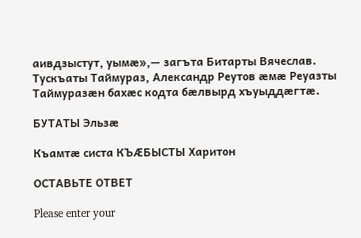аивдзыстут, уымæ»,— загъта Битарты Вячеслав. Тускъаты Таймураз, Александр Реутов æмæ Реуазты Таймуразæн бахæс кодта бæлвырд хъуыддæгтæ.

БУТАТЫ Эльзæ

Къамтæ систа КЪÆБЫСТЫ Харитон

ОСТАВЬТЕ ОТВЕТ

Please enter your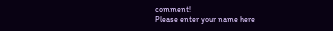comment!
Please enter your name here